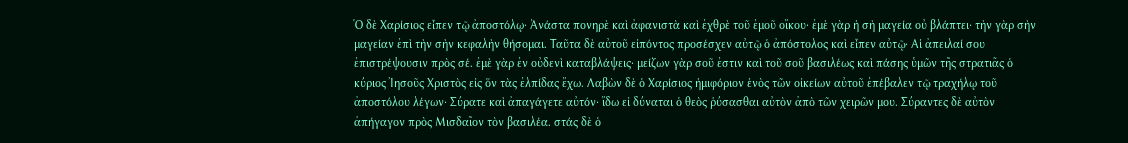Ὁ δὲ Χαρίσιος εἶπεν τῷ ἀποστόλῳ· Ἀνάστα πονηρὲ καὶ ἀφανιστὰ καὶ ἐχθρὲ τοῦ ἐμοῦ οἴκου· ἐμὲ γὰρ ἡ σὴ μαγεία οὐ βλάπτει· τὴν γὰρ σὴν μαγείαν ἐπὶ τὴν σὴν κεφαλὴν θήσομαι. Ταῦτα δὲ αὐτοῦ εἰπόντος προσέσχεν αὐτῷ ὁ ἀπόστολος καὶ εἶπεν αὐτῷ· Αἱ ἀπειλαί σου ἐπιστρέψουσιν πρὸς σέ. ἐμὲ γὰρ ἐν οὐδενὶ καταβλάψεις· μείζων γὰρ σοῦ ἐστιν καὶ τοῦ σοῦ βασιλέως καὶ πάσης ὑμῶν τῆς στρατιᾶς ὁ κύριος Ἰησοῦς Χριστὸς εἰς ὅν τὰς ἐλπίδας ἔχω. Λαβὼν δὲ ὁ Χαρίσιος ἡμιφόριον ἑνὸς τῶν οἰκείων αὐτοῦ ἐπέβαλεν τῷ τραχήλῳ τοῦ ἀποστόλου λέγων· Σύρατε καὶ ἀπαγάγετε αὐτόν· ἴδω εἰ δύναται ὁ θεὸς ῥύσασθαι αὐτὸν ἀπὸ τῶν χειρῶν μου. Σύραντες δὲ αὐτὸν ἀπήγαγον πρὸς Μισδαῖον τὸν βασιλέα. στάς δὲ ὁ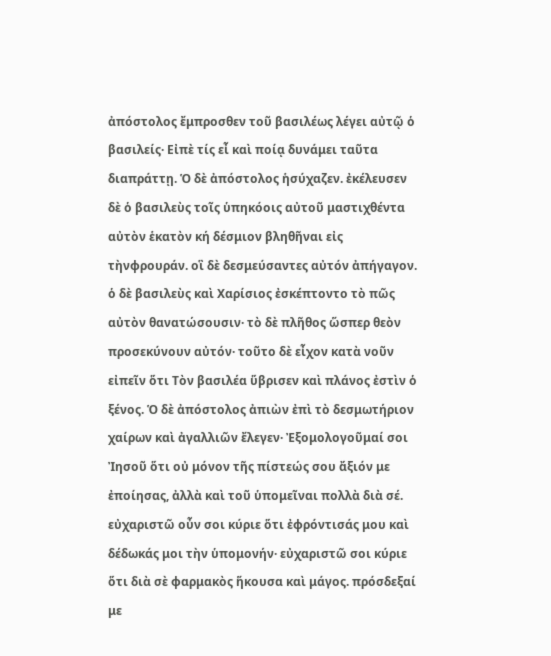ἀπόστολος ἔμπροσθεν τοῦ βασιλέως λέγει αὐτῷ ὁ βασιλείς· Εἰπὲ τίς εἶ καὶ ποίᾳ δυνάμει ταῦτα διαπράττῃ. Ὁ δὲ ἀπόστολος ἡσύχαζεν. ἐκέλευσεν δὲ ὁ βασιλεὺς τοῖς ὑπηκόοις αὐτοῦ μαστιχθέντα αὐτὸν ἑκατὸν κή δέσμιον βληθῆναι εἰς τὴνφρουράν. οἳ δὲ δεσμεύσαντες αὐτόν ἀπήγαγον. ὁ δὲ βασιλεὺς καὶ Χαρίσιος ἐσκέπτοντο τὸ πῶς αὐτὸν θανατώσουσιν· τὸ δὲ πλῆθος ὥσπερ θεὸν προσεκύνουν αὐτόν· τοῦτο δὲ εἶχον κατὰ νοῦν εἰπεῖν ὅτι Τὸν βασιλέα ὕβρισεν καὶ πλάνος ἐστὶν ὁ ξένος. Ὁ δὲ ἀπόστολος ἀπιὼν ἐπὶ τὸ δεσμωτήριον χαίρων καὶ ἀγαλλιῶν ἔλεγεν· Ἐξομολογοῦμαί σοι Ἰησοῦ ὅτι οὐ μόνον τῆς πίστεώς σου ἄξιόν με ἐποίησας, ἀλλὰ καὶ τοῦ ὑπομεῖναι πολλὰ διὰ σέ. εὐχαριστῶ οὖν σοι κύριε ὅτι ἐφρόντισάς μου καὶ δέδωκάς μοι τὴν ὑπομονήν· εὐχαριστῶ σοι κύριε ὅτι διὰ σὲ φαρμακὸς ἥκουσα καὶ μάγος. πρόσδεξαί με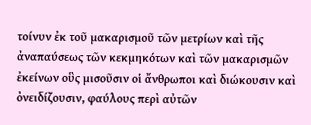τοίνυν ἐκ τοῦ μακαρισμοῦ τῶν μετρίων καὶ τῆς ἀναπαύσεως τῶν κεκμηκότων καὶ τῶν μακαρισμῶν ἐκείνων οὓς μισοῦσιν οἱ ἄνθρωποι καὶ διώκουσιν καὶ ὀνειδίζουσιν, φαύλους περὶ αὐτῶν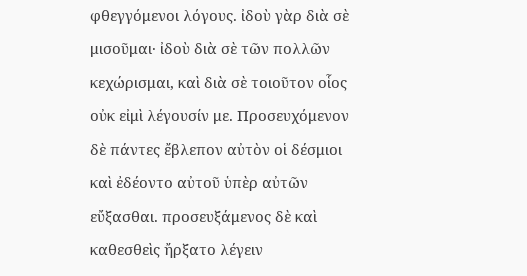φθεγγόμενοι λόγους. ἰδοὺ γὰρ διὰ σὲ μισοῦμαι· ἰδοὺ διὰ σὲ τῶν πολλῶν κεχώρισμαι, καὶ διὰ σὲ τοιοῦτον οἷος οὐκ εἰμὶ λέγουσίν με. Προσευχόμενον δὲ πάντες ἔβλεπον αὐτὸν οἱ δέσμιοι καὶ ἐδέοντο αὐτοῦ ὑπὲρ αὐτῶν εὔξασθαι. προσευξάμενος δὲ καὶ καθεσθεὶς ἤρξατο λέγειν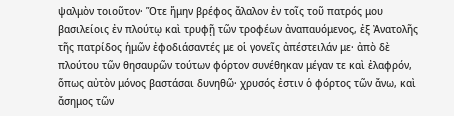ψαλμὸν τοιοῦτον· Ὅτε ἥμην βρέφος ἄλαλον ἐν τοῖς τοῦ πατρός μου βασιλείοις ἐν πλούτῳ καὶ τρυφῇ τῶν τροφέων ἀναπαυόμενος, ἐξ Ἀνατολῆς τῆς πατρίδος ἡμῶν ἐφοδιάσαντές με οἱ γονεῖς ἀπέστειλάν με· ἀπὸ δὲ πλούτου τῶν θησαυρῶν τούτων φόρτον συνέθηκαν μέγαν τε καὶ ἐλαφρόν, ὅπως αὐτὸν μόνος βαστάσαι δυνηθῶ· χρυσός ἐστιν ὁ φόρτος τῶν ἄνω, καὶ ἄσημος τῶν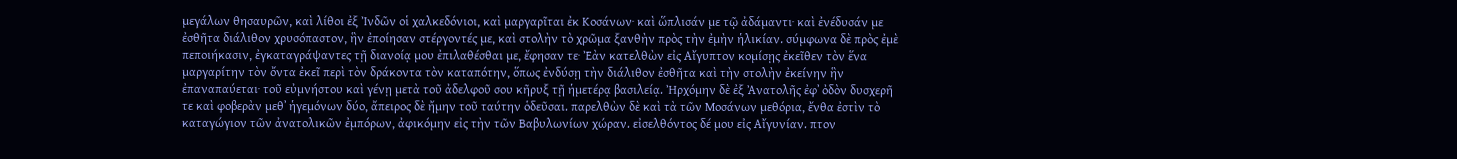μεγάλων θησαυρῶν, καὶ λίθοι ἐξ Ἰνδῶν οἱ χαλκεδόνιοι, καὶ μαργαρῖται ἐκ Κοσάνων· καὶ ὥπλισάν με τῷ ἀδάμαντι· καὶ ἐνέδυσάν με ἐσθῆτα διάλιθον χρυσόπαστον, ἣν ἐποίησαν στέργοντές με, καὶ στολὴν τὸ χρῶμα ξανθὴν πρὸς τὴν ἐμὴν ἡλικίαν. σύμφωνα δὲ πρὸς ἐμὲ πεποιήκασιν, ἐγκαταγράψαντες τῇ διανοίᾳ μου ἐπιλαθέσθαι με, ἔφησαν τε· Ἐὰν κατελθὼν εἰς Αἴγυπτον κομίσῃς ἐκεῖθεν τὸν ἕνα μαργαρίτην τὸν ὄντα ἐκεῖ περὶ τὸν δράκοντα τὸν καταπότην, ὅπως ἐνδύσῃ τὴν διάλιθον ἐσθῆτα καὶ τὴν στολὴν ἐκείνην ἣν ἐπαναπαύεται· τοῦ εὐμνήστου καὶ γένῃ μετὰ τοῦ ἀδελφοῦ σου κῆρυξ τῇ ἡμετέρᾳ βασιλείᾳ. Ἠρχόμην δὲ ἐξ Ἀνατολῆς ἐφ᾽ ὀδὸν δυσχερῆ τε καὶ φοβερὰν μεθ᾽ ἡγεμόνων δύο, ἄπειρος δὲ ἤμην τοῦ ταύτην ὁδεῦσαι. παρελθὼν δὲ καὶ τὰ τῶν Μοσάνων μεθόρια, ἔνθα ἐστὶν τὸ καταγώγιον τῶν ἀνατολικῶν ἐμπόρων, ἀφικόμην εἰς τὴν τῶν Βαβυλωνίων χώραν. εἰσελθόντος δέ μου εἰς Αἴγυνίαν. πτον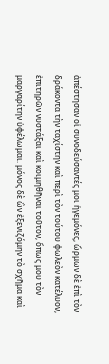ἀπέστησαν οἱ συνοδεύσαντές μοι ἡγεμόνες, ὥρμων δὲ ἐπὶ τὸν δράκοντα τὴν ταχίστην καὶ περὶ τὸν τούτου φωλεὸν κατέλυον, ἐπιτηρῶν νυστάξαι καὶ κοιμηθῆναι τοῦτον, ὅπως μου τὸν μαργαρίτην ὑφέλωμαι. μόνος δὲ ὢν ἐξενιζόμην τὸ σχῆμα καὶ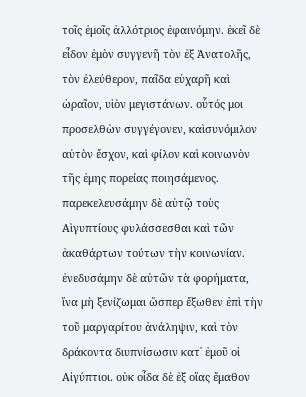τοῖς ἐμοῖς ἀλλότριος ἐφαινόμην. ἐκεῖ δὲ εἶδον ἐμὸν συγγενῆ τὸν ἐξ Ἀνατολῆς, τὸν ἐλεύθερον, παῖδα εὐχαρῆ καὶ ὡραῖον, υἱὸν μεγιστάνων. οὗτός μοι προσελθὼν συγγέγονεν, καὶσυνόμιλον αὐτὸν ἔσχον, καὶ φίλον καὶ κοινωνὸν τῆς ἐμης πορείας ποιησάμενος. παρεκελευσάμην δὲ αὐτῷ τοὺς Αὶγυπτίους φυλάσσεσθαι καὶ τῶν ἀκαθάρτων τούτων τὴν κοινωνίαν. ἐνεδυσάμην δὲ αὐτῶν τὰ φορήματα, ἵνα μὴ ξενίζωμαι ὥσπερ ἔξωθεν ἐπὶ τὴν τοῦ μαργαρίτου ἀνάληψιν, καὶ τὸν δράκοντα διυπνίσωσιν κατ᾽ ἐμοῦ οἱ Αἰγύπτιοι. οὐκ οἶδα δὲ ἐξ οἵας ἔμαθον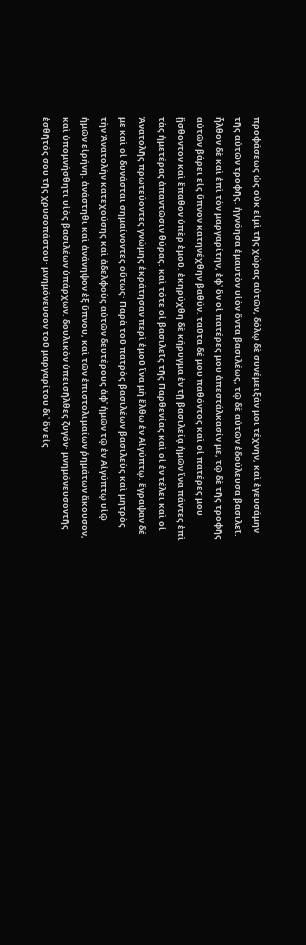προφάσεως ὡς οὐκ εἰμὶ τῆς χώρας αὐτῶν, δόλῳ δὲ συνέμειξάν μοι τέχνην, καὶ ἐγευσάμην τῆς αὐτῶν τροφῆς. ἠγνόησα ἐμαυτὸν υἱὸν ὄντα βασιλέως, τῷ δὲ αὐτῶν ἐδούλευσα βασιλεῖ. ἦλθον δὲ καὶ ἐπὶ τὸν μαργαρίτην, ἐφ᾽ ὃν οἱ πατέρες μου ἀπεστάλκασίν με, τῷ δὲ τῆς τροφῆς αὐτῶν βάρει εἰς ὕπνον κατηνέχθην βαθύν. ταῦτα δέ μου παθόντος καὶ οἱ πατέρες μου ᾔσθοντον καὶ ἔπαθον ὑπὲρ ἐμοῦ. ἐκηρύχθη δὲ κήρυγμα ἐν τῇ βασιλείᾳ ἡμῶν ἵνα πάντες ἐπὶ τὰς ἡμετέρας ἀπαντῶσιν θύρας. καὶ τότε οἱ βασιλεῖς τῆς Παρθενίας καὶ οἱ ἐν τέλει καὶ οἱ Ἀνατολῆς πρωτεύοντες γνώμης ἐκράτησαν περὶ ἐμοῦ ἵνα μὴ ἔλθω ἐν Αἰγύπτῳ. ἔγραψαν δέ με καὶ οἱ δυνάσται σημαίνοντες οὕτως· Παρὰ τοῦ πατρὸς βασιλέων βασιλεὺς καὶ μητρὸς τὴν Ἀνατολὴν κατεχούσης καὶ ἀδελφοὺς αὐτῶν δευτέρους ἀφ᾽ ἡμῶν τῷ ἐν Αἰγύπτῳ υἱῷ ἡμῶν εἰρήνη. ἀνάστηθι καὶ ἀνάνηψον ἐξ ὕπνου, καὶ τῶν ἐπιστολιμαίων ῥημάτων ἄκουσον, καὶ ὑπομνήσθητι υἱὸς βασιλέων ὑπάρχων. δουλικὸν ὑπεισῆλθες ζυγόν· μνημόνευσοντῆς ἐσθῆτός σου τῆς χρυσοπάστου· μνημόνευσον τοῦ μαργαρίτου δι᾽ ὃν εἰς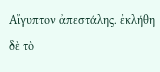Αἴγυπτον ἀπεστάλης. ἐκλήθη δὲ τὸ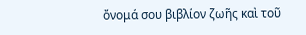ὄνομά σου βιβλίον ζωῆς καὶ τοῦ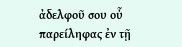ἀδελφοῦ σου οὗ παρείληφας ἐν τῇ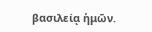βασιλείᾳ ἡμῶν.